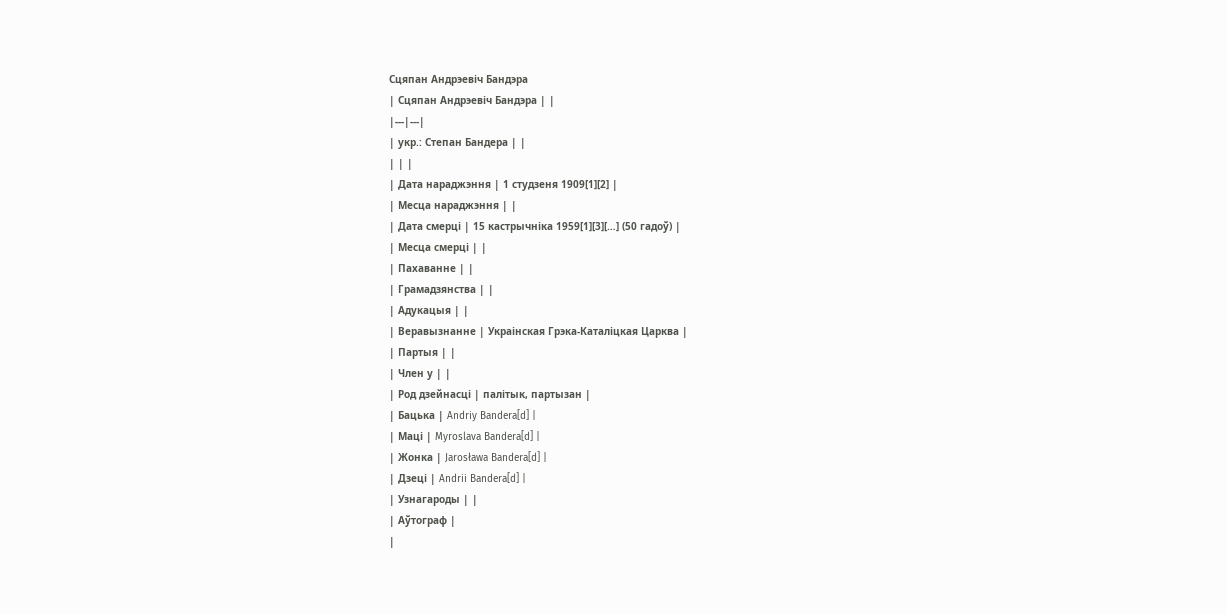Сцяпан Андрэевіч Бандэра
| Сцяпан Андрэевіч Бандэра | |
|---|---|
| укр.: Степан Бандера | |
| | |
| Дата нараджэння | 1 студзеня 1909[1][2] |
| Месца нараджэння | |
| Дата смерці | 15 кастрычніка 1959[1][3][…] (50 гадоў) |
| Месца смерці | |
| Пахаванне | |
| Грамадзянства | |
| Адукацыя | |
| Веравызнанне | Украінская Грэка-Каталіцкая Царква |
| Партыя | |
| Член у | |
| Род дзейнасці | палітык, партызан |
| Бацька | Andriy Bandera[d] |
| Маці | Myroslava Bandera[d] |
| Жонка | Jarosława Bandera[d] |
| Дзеці | Andrii Bandera[d] |
| Узнагароды | |
| Аўтограф |
|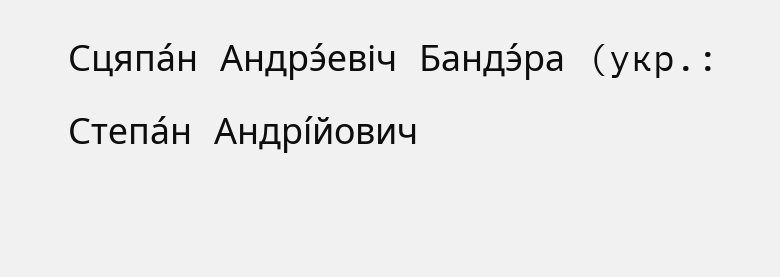Сцяпа́н Андрэ́евіч Бандэ́ра (укр.: Степа́н Андрі́йович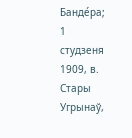Банде́ра; 1 студзеня 1909, в. Стары Угрынаў,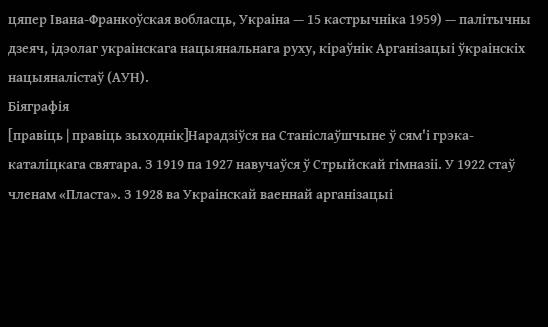цяпер Івана-Франкоўская вобласць, Украіна — 15 кастрычніка 1959) — палітычны дзеяч, ідэолаг украінскага нацыянальнага руху, кіраўнік Арганізацыі ўкраінскіх нацыяналістаў (АУН).
Біяграфія
[правіць | правіць зыходнік]Нарадзіўся на Станіслаўшчыне ў сям'і грэка-каталіцкага святара. З 1919 па 1927 навучаўся ў Стрыйскай гімназіі. У 1922 стаў членам «Пласта». З 1928 ва Украінскай ваеннай арганізацыі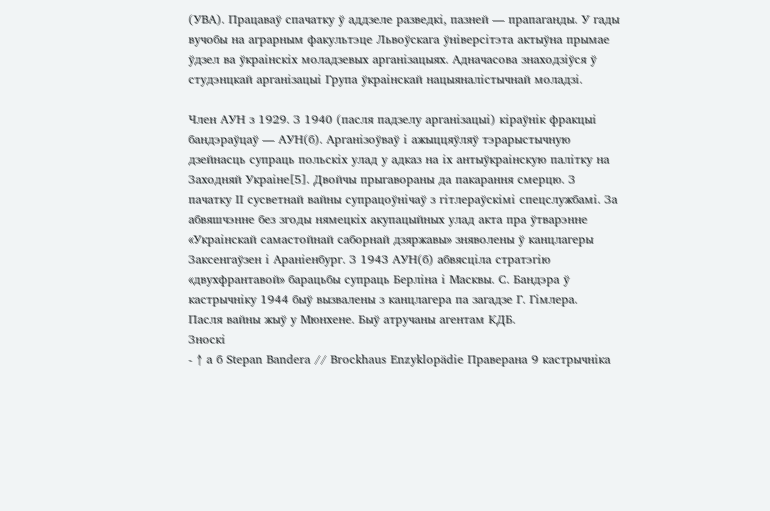(УВА). Працаваў спачатку ў аддзеле разведкі, пазней — прапаганды. У гады вучобы на аграрным факультэце Львоўскага ўніверсітэта актыўна прымае ўдзел ва ўкраінскіх моладзевых арганізацыях. Адначасова знаходзіўся ў студэнцкай арганізацыі Група ўкраінскай нацыяналістычнай моладзі.

Член АУН з 1929. З 1940 (пасля падзелу арганізацыі) кіраўнік фракцыі бандэраўцаў — АУН(б). Арганізоўваў і ажыццяўляў тэрарыстычную дзейнасць супраць польскіх улад у адказ на іх антыўкраінскую палітку на Заходняй Украіне[5]. Двойчы прыгавораны да пакарання смерцю. З пачатку ІІ сусветнай вайны супрацоўнічаў з гітлераўскімі спецслужбамі. За абвяшчэнне без згоды нямецкіх акупацыйных улад акта пра ўтварэнне «Украінскай самастойнай саборнай дзяржавы» зняволены ў канцлагеры Заксенгаўзен і Араніенбург. З 1943 АУН(б) абвясціла стратэгію «двухфрантавой» барацьбы супраць Берліна і Масквы. С. Бандэра ў кастрычніку 1944 быў вызвалены з канцлагера па загадзе Г. Гімлера.
Пасля вайны жыў у Мюнхене. Быў атручаны агентам КДБ.
Зноскі
- ↑ а б Stepan Bandera // Brockhaus Enzyklopädie Праверана 9 кастрычніка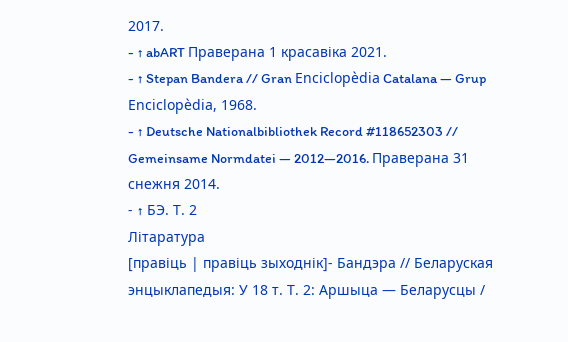2017.
- ↑ abART Праверана 1 красавіка 2021.
- ↑ Stepan Bandera // Gran Enciclopèdia Catalana — Grup Enciclopèdia, 1968.
- ↑ Deutsche Nationalbibliothek Record #118652303 // Gemeinsame Normdatei — 2012—2016. Праверана 31 снежня 2014.
- ↑ БЭ. Т. 2
Літаратура
[правіць | правіць зыходнік]- Бандэра // Беларуская энцыклапедыя: У 18 т. Т. 2: Аршыца — Беларусцы /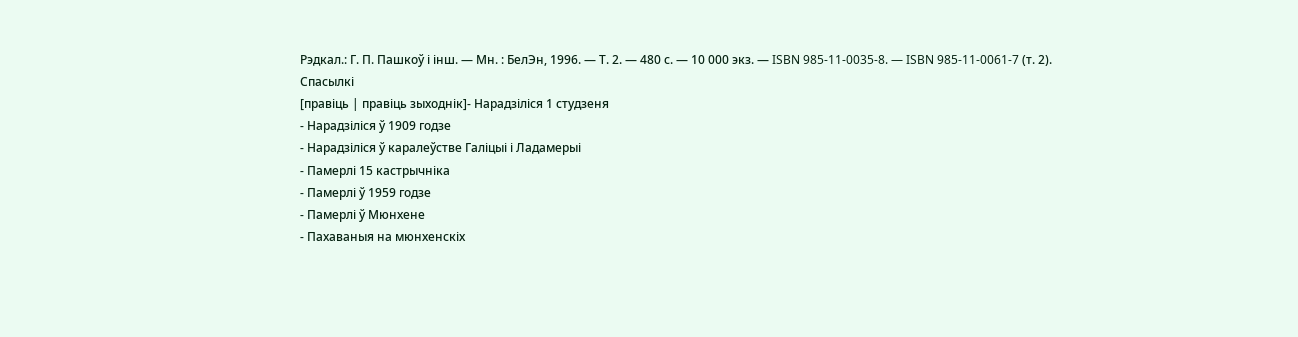Рэдкал.: Г. П. Пашкоў і інш. — Мн. : БелЭн, 1996. — Т. 2. — 480 с. — 10 000 экз. — ISBN 985-11-0035-8. — ISBN 985-11-0061-7 (т. 2).
Спасылкі
[правіць | правіць зыходнік]- Нарадзіліся 1 студзеня
- Нарадзіліся ў 1909 годзе
- Нарадзіліся ў каралеўстве Галіцыі і Ладамерыі
- Памерлі 15 кастрычніка
- Памерлі ў 1959 годзе
- Памерлі ў Мюнхене
- Пахаваныя на мюнхенскіх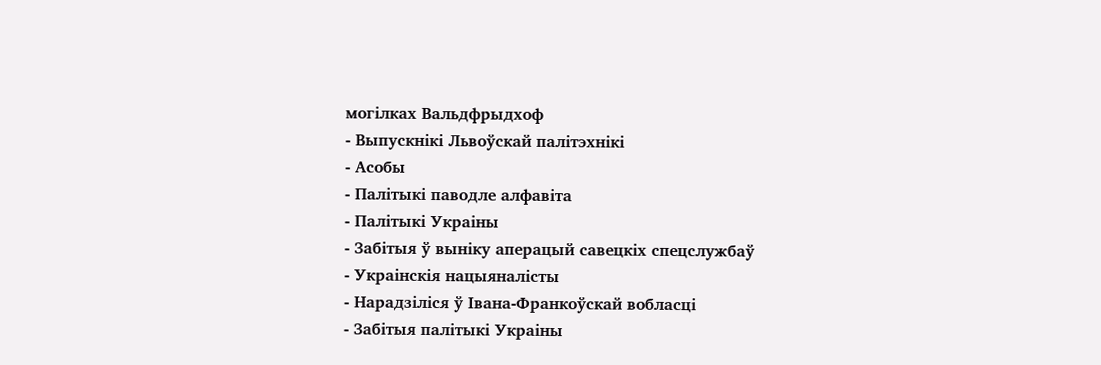могілках Вальдфрыдхоф
- Выпускнікі Львоўскай палітэхнікі
- Асобы
- Палітыкі паводле алфавіта
- Палітыкі Украіны
- Забітыя ў выніку аперацый савецкіх спецслужбаў
- Украінскія нацыяналісты
- Нарадзіліся ў Івана-Франкоўскай вобласці
- Забітыя палітыкі Украіны